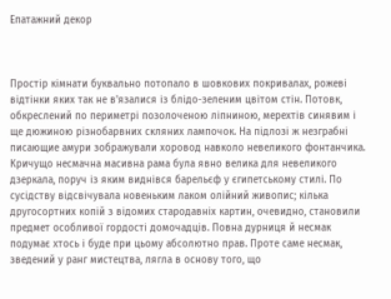Епатажний декор



Простір кімнати буквально потопало в шовкових покривалах, рожеві відтінки яких так не в'язалися із блідо-зеленим цвітом стін. Потовк, обкреслений по периметрі позолоченою ліпниною, мерехтів синявим і ще дюжиною різнобарвних скляних лампочок. На підлозі ж незграбні писающие амури зображували хоровод навколо невеликого фонтанчика. Кричущо несмачна масивна рама була явно велика для невеликого дзеркала, поруч із яким виднівся барельєф у єгипетському стилі. По сусідству відсвічувала новеньким лаком олійний живопис; кілька другосортних копій з відомих стародавніх картин, очевидно, становили предмет особливої гордості домочадців. Повна дурниця й несмак подумає хтось і буде при цьому абсолютно прав. Проте саме несмак, зведений у ранг мистецтва, лягла в основу того, що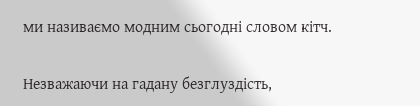ми називаємо модним сьогодні словом кітч.

Незважаючи на гадану безглуздість,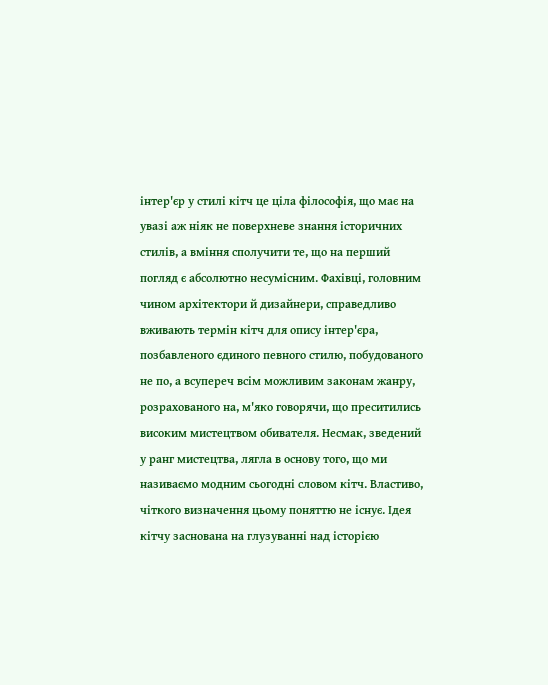інтер'єр у стилі кітч це ціла філософія, що має на увазі аж ніяк не поверхневе знання історичних стилів, а вміння сполучити те, що на перший погляд є абсолютно несумісним. Фахівці, головним чином архітектори й дизайнери, справедливо вживають термін кітч для опису інтер'єра, позбавленого єдиного певного стилю, побудованого не по, а всупереч всім можливим законам жанру, розрахованого на, м'яко говорячи, що преситились високим мистецтвом обивателя. Несмак, зведений у ранг мистецтва, лягла в основу того, що ми називаємо модним сьогодні словом кітч. Властиво, чіткого визначення цьому поняттю не існує. Ідея кітчу заснована на глузуванні над історією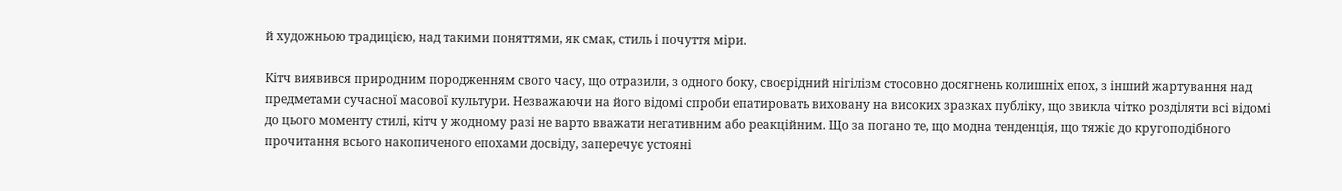й художньою традицією, над такими поняттями, як смак, стиль і почуття міри.

Кітч виявився природним породженням свого часу, що отразили, з одного боку, своєрідний нігілізм стосовно досягнень колишніх епох, з інший жартування над предметами сучасної масової культури. Незважаючи на його відомі спроби епатировать виховану на високих зразках публіку, що звикла чітко розділяти всі відомі до цього моменту стилі, кітч у жодному разі не варто вважати негативним або реакційним. Що за погано те, що модна тенденція, що тяжіє до кругоподібного прочитання всього накопиченого епохами досвіду, заперечує устояні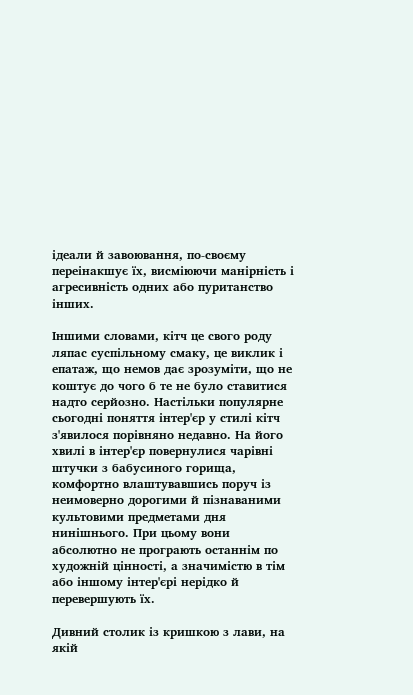ідеали й завоювання, по-своєму переінакшує їх, висміюючи манірність і агресивність одних або пуританство інших.

Іншими словами, кітч це свого роду ляпас суспільному смаку, це виклик і епатаж, що немов дає зрозуміти, що не коштує до чого б те не було ставитися надто серйозно. Настільки популярне сьогодні поняття інтер'єр у стилі кітч з'явилося порівняно недавно. На його хвилі в інтер'єр повернулися чарівні штучки з бабусиного горища, комфортно влаштувавшись поруч із неимоверно дорогими й пізнаваними культовими предметами дня нинішнього. При цьому вони абсолютно не програють останнім по художній цінності, а значимістю в тім або іншому інтер'єрі нерідко й перевершують їх.

Дивний столик із кришкою з лави, на якій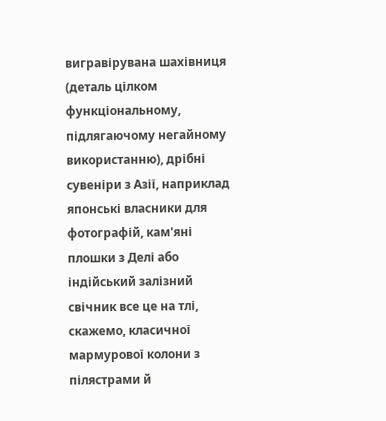вигравірувана шахівниця (деталь цілком функціональному, підлягаючому негайному використанню), дрібні сувеніри з Азії, наприклад японські власники для фотографій, кам'яні плошки з Делі або індійський залізний свічник все це на тлі, скажемо, класичної мармурової колони з пілястрами й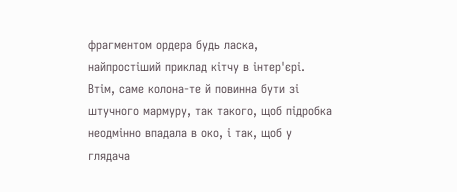фрагментом ордера будь ласка, найпростіший приклад кітчу в інтер'єрі. Втім, саме колона-те й повинна бути зі штучного мармуру, так такого, щоб підробка неодмінно впадала в око, і так, щоб у глядача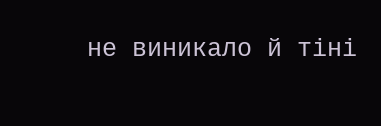не виникало й тіні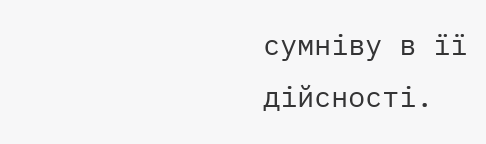сумніву в її дійсності.